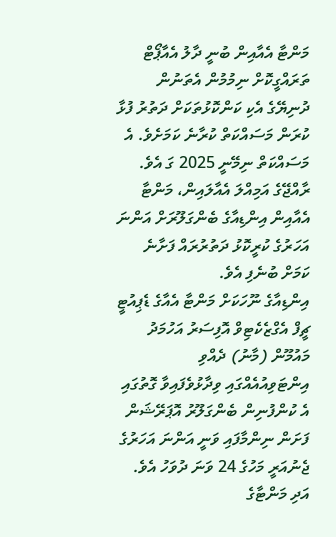މަންޓާ އެއާއިން ބުނީ ދާލު އެއާޕޯޓް ތަރައްގީކޮށް ނިމުމުން އެތަނުން ދުނިޔޭގެ އެކި ކަންކޮޅުތަކަށް ދަތުރު ފުޅާ ކުރަން މަސައްކަތް ކުރާނެ ކަމަށެވެ. އެ މަސައްކަތް ނިމޭނީ 2025 ގަ އެވެ.
ރާއްޖޭގެ އަމިއްލަ އެއާލައިން، މަންޓާ އެއާއިން އިންޑިއާގެ ބެންގަލޫރަށް އަންނަ އަހަރުގެ ކުރީކޮޅު ދަތުރުރައް ފަށާނެ ކަމަށް ބުނެފި އެވެ.
އިންޑިއާގެ ނޫހަކަށް މަންޓާ އެއާގެ ޑެޕިއުޓީ ޗީފް އެގްޒެކެޓިވް އޮފިސަރު އަހުމަދު މައުމޫން (މާނު) ދެއްވި އިންޓަވިއުއެއްގައި ވިދާޅުވެފައިވާ ގޮތުގައި އެ ކުންފުނިން ބެންގަލޫރު އޮޕަރޭޝަން ފަށަން ނިންމާފައި ވަނީ އަންނަ އަހަރުގެ ޖެނުއަރީ މަހުގެ 24 ވަނަ ދުވަހު އެވެ.
އަދި މަންޓާގެ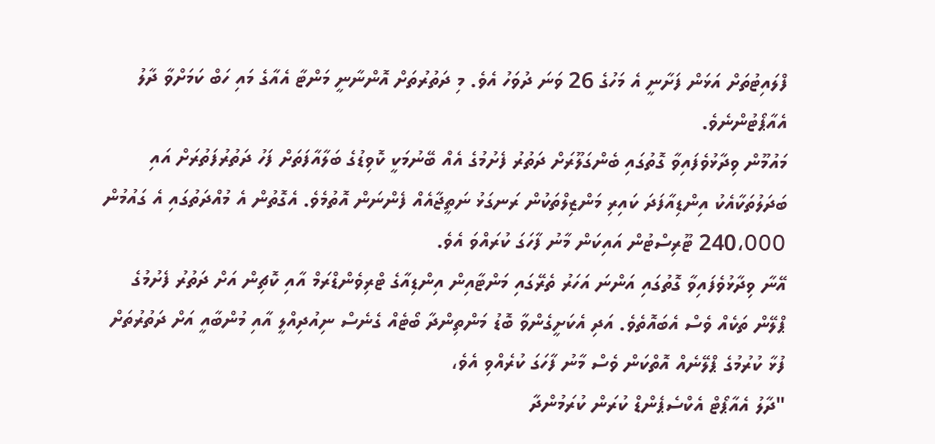ފްލައިޓުތަށް އަޅަން ފަށާނީ އެ މަހުގެ 26 ވަނަ ދުވަހު އެވެ. މި ދަތުރުތަށް އޮންނާނީ މަންޓާ އެއާގެ މައި ހަބް ކަމަށްވާ ދާލު އެއާޕޯޓުންނެވެ.
މައުމޫން ވިދާޅުވެފައިވާ ގޮތުގައި ބެންގަލޫރަށް ދަތުރު ފެށުމުގެ އެއް ބޭނުމަކީ ކޮވިޑުގެ ބަލާއާފަތަށް ފަހު ދަތުރުފަތުރަށް އައި ބަދަލުތަކާއެކު އިންޑިއާފަދަ ކައިރި މަންޒިލްތަކުން ރަނގަޅު ނަތީޖާއެއް ފެންނަން އޮތުމެވެ. އެގޮތުން އެ މުއްދަތުގައި އެ ގައުމުން 240،000 ޓޫރިސްޓުން އައިކަން މާނު ފާހަގަ ކުރައްވަ އެވެ.
އޭނާ ވިދާޅުވެފައިވާ ގޮތުގައި އަންނަ އަހަރު ތެރޭގައި މަންޓާއިން އިންޑިއާގެ ޓްރިވެންޑްރަމް އާއި ކޮޗިން އަށް ދަތުރު ފެށުމުގެ ޕްލޭން ތަކެއް ވެސް އެބައޮތެވެ. އަދި އެކަށީގެންވާ ބޮޑު މަންތިންދާ ބޯޓެއް ގެނެސް ނިއުދިއްލީ އާއި މުންބާއީ އަށް ދަތުރުތަށް ފުޅާ ކުރުމުގެ ޕްލޭނެއް އޮތްކަން ވެސް މާނު ފާހަގަ ކުރެއްވި އެވެ،
"ދާލު އެއާޕޯޓް އެކްސެޕެންޑް ކުރަން ކުރަމުންދާ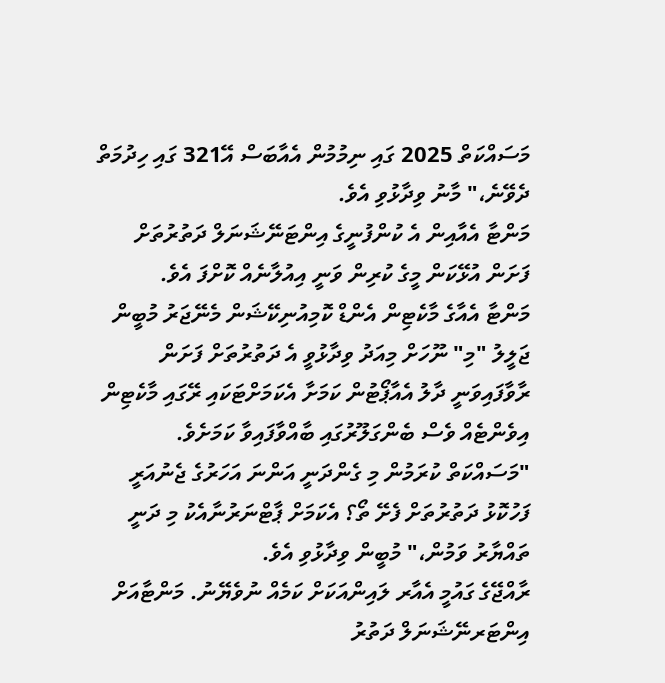މަސައްކަތް 2025 ގައި ނިމުމުން އެއާބަސް އޭ321 ގައި ހިދުމަތް ދެވޭނެ،" މާނު ވިދާޅުވި އެވެ.
މަންޓާ އެއާއިން އެ ކުންފުނީގެ އިންޓަނޭޝަނަލް ދަތުރުތަށް ފަށަން އުޅޭކަން މީގެ ކުރިން ވަނީ އިއުލާނެއް ކޮށްފަ އެވެ.
މަންޓާ އެއާގެ މާކެޓިން އެންޑް ކޮމިއުނިކޭޝަން މެނޭޖަރު މުބީން ޖަލީލު "މި" ނޫހަށް މިއަދު ވިދާޅުވީ އެ ދަތުރުތަށް ފަށަން ރާވާފައިވަނީ ދާލު އެއާޕޯޓުން ކަމަށާ އެކަމަށްޓަކައި ރޭގައި މާކެޓިން އިވެންޓެއް ވެސް ބެންގަލޫރުގައި ބާއްވާފައިވާ ކަމަށެވެ.
"މަސައްކަތް ކުރަމުން މި ގެންދަނީ އަންނަ އަހަރުގެ ޖެނުއަރީ ފަހުކޮޅު ދަތުރުތަށް ފެށޭ ތޯ؟ އެކަމަށް ޕާޓްނަރުނާއެކު މި ދަނީ ތައްޔާރު ވަމުން،" މުބީން ވިދާޅުވި އެވެ.
ރާއްޖޭގެ ގައުމީ އެއާރ ލައިންއަކަށް ކަމެއް ނުވެޔޭނު. މަންޓާއަށް އިންޓަރނޭޝަނަލް ދަތުރު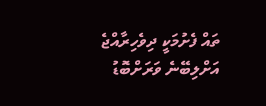ތައް ފެށުމަކީ ދިވެހިރާއްޖެ އަށްލިބޭނެ ވަރަށްބޮޑު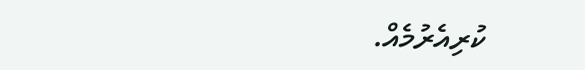ކުރިއެރުމެއް.